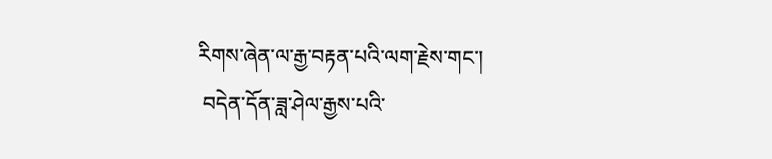རིགས་ཞེན་ལ་རྒྱ་བརྟན་པའི་ལག་རྗེས་གང་།
 བདེན་དོན་ཟླ་ཤེལ་རྒྱས་པའི་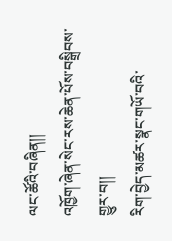ལང་ཚོའི་བཞིན།།
འཁྱོག་ཞེན་སེང་རས་ཆེན་པོས་བསྒྲིབས་གྱུར་བ།།
རིག་བྱེད་མཚར་སྣང་གཡོ་བའི་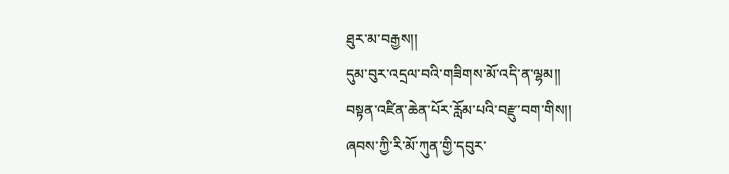ཐུར་མ་བརྒྱས།།
དུམ་བུར་འདྲལ་བའི་གཟིགས་མོ་འདི་ན་ལྷམ།།
བསྟན་འཛིན་ཆེན་པོར་རློམ་པའི་བརྫུ་བག་གིས།།
ཞབས་ཀྱི་རི་མོ་ཀུན་གྱི་དབུར་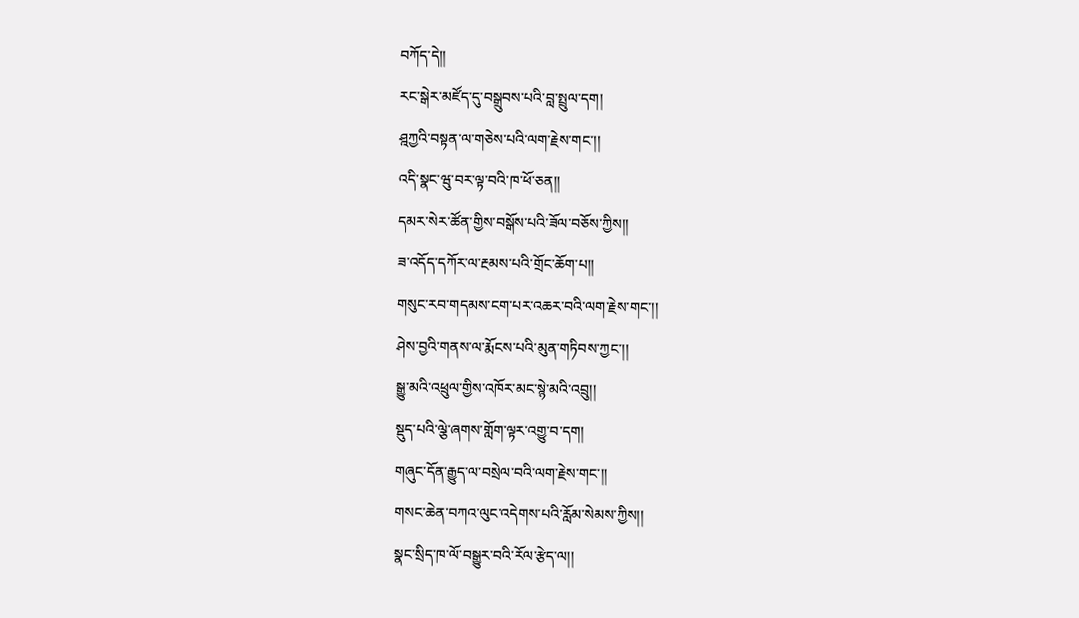བཀོད་དེ།།
རང་སྒེར་མཛོད་དུ་བསྒྲུབས་པའི་བླ་སྤྲུལ་དག།
ཤྰཀྱའི་བསྟན་ལ་གཅེས་པའི་ལག་རྗེས་གང་།།
འདི་སྣང་ཝུ་བར་ལྟ་བའི་ཁ་ཕོ་ཅན།།
དམར་སེར་ཚོན་གྱིས་བསྒོས་པའི་ཟོལ་བཅོས་ཀྱིས།།
ཟ་འདོད་དཀོར་ལ་རྔམས་པའི་གྲོང་ཆོག་པ།།
གསུང་རབ་གདམས་ངག་པར་འཆར་བའི་ལག་རྗེས་གང་།།
ཤེས་བྱའི་གནས་ལ་རྨོངས་པའི་མུན་གཏིབས་ཀྱང་།།
སྒྱུ་མའི་འཕྲུལ་གྱིས་འཁོར་མང་སྙེ་མའི་འབྲུ།།
སྡུད་པའི་ལྕེ་ཞགས་གློག་ལྟར་འགྱུ་བ་དག།
གཞུང་དོན་རྒྱུད་ལ་བསྲེལ་བའི་ལག་རྗེས་གང་།།
གསང་ཆེན་བཀའ་ལུང་འདེགས་པའི་རློམ་སེམས་ཀྱིས།།
སྣང་སྲིད་ཁ་ལོ་བསྒྱུར་བའི་རོལ་རྩེད་ལ།།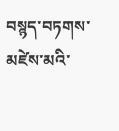བསྙད་བཏགས་མཛེས་མའི་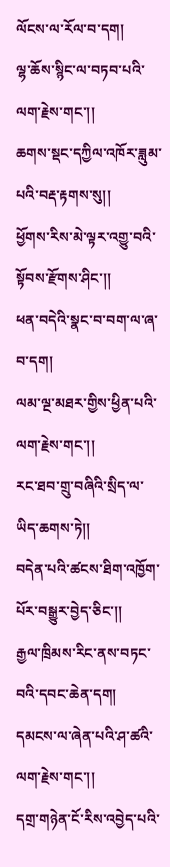ལོངས་ལ་རོལ་བ་དག།
ལྷ་ཆོས་སྙིང་ལ་བཏབ་པའི་ལག་རྗེས་གང་།།
ཆགས་སྡང་དཀྱིལ་འཁོར་ཟླུམ་པའི་བརྡ་རྟགས་སུ།།
ཕྱོགས་རིས་མེ་ལྟར་འགྱུ་བའི་སྟོབས་རྫོགས་ཤིང་།།
ཕན་བདེའི་སྣང་བ་བག་ལ་ཞ་བ་དག།
ལམ་ལྔ་མཐར་གྱིས་ཕྱིན་པའི་ལག་རྗེས་གང་།།
རང་ཐབ་གྲུ་བཞིའི་སྲིད་ལ་ཡིད་ཆགས་ཏེ།།
བདེན་པའི་ཚངས་ཐིག་འཁྱོག་པོར་བསྒྱུར་བྱེད་ཅིང་།།
རྒྱལ་ཁྲིམས་རིང་ནས་བཏང་བའི་དབང་ཆེན་དག།
དམངས་ལ་ཞེན་པའི་ཤ་ཚའི་ལག་རྗེས་གང་།།
དགྲ་གཉེན་ངོ་རིས་འབྱེད་པའི་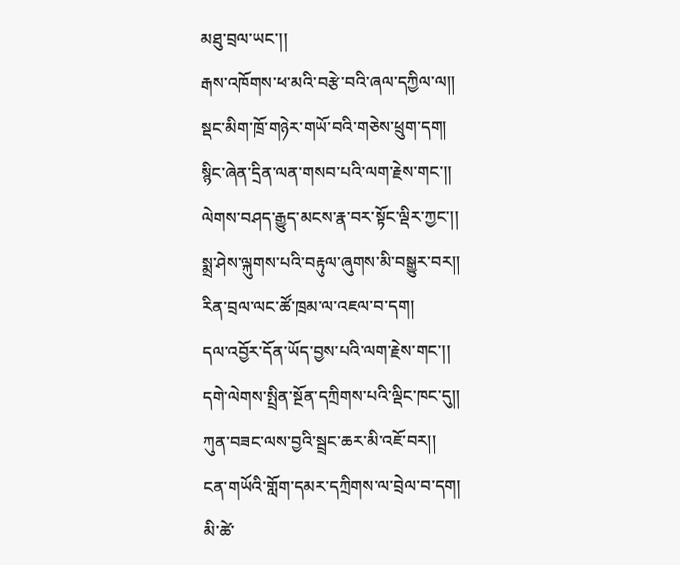མཐུ་བྲལ་ཡང་།།
རྒས་འཁོགས་ཕ་མའི་བརྩེ་བའི་ཞལ་དཀྱིལ་ལ།།
སྡང་མིག་ཁྲོ་གཉེར་གཡོ་བའི་གཅེས་ཕྲུག་དག།
སྙིང་ཞེན་དྲིན་ལན་གསབ་པའི་ལག་རྗེས་གང་།།
ལེགས་བཤད་རྒྱུད་མངས་རྣ་བར་སྟོང་ལྡིར་ཀྱང་།།
སྨྲ་ཤེས་ལྐུགས་པའི་བརྟུལ་ཞུགས་མི་བསྒྱུར་བར།།
རིན་བྲལ་ལང་ཚོ་ཁྲམ་ལ་འཇལ་བ་དག།
དལ་འབྱོར་དོན་ཡོད་བྱས་པའི་ལག་རྗེས་གང་།།
དགེ་ལེགས་སྤྲིན་སྔོན་དཀྲིགས་པའི་ལྡིང་ཁང་དུ།།
ཀུན་བཟང་ལས་བྱའི་སྦྲང་ཆར་མི་འཇོ་བར།།
ངན་གཡོའི་གློག་དམར་དཀྲིགས་ལ་བྲེལ་བ་དག།
མི་ཚེ་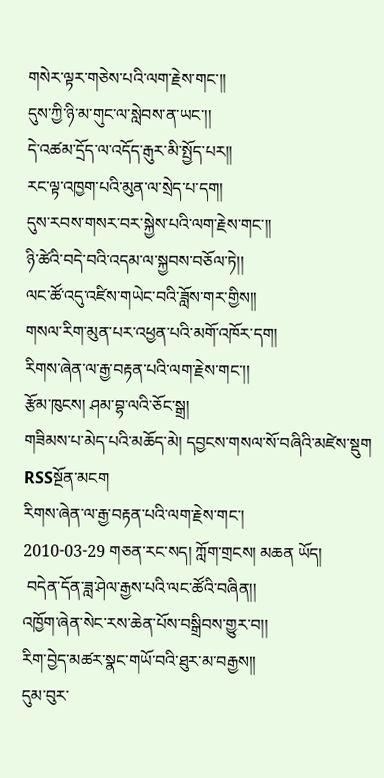གསེར་ལྟར་གཅེས་པའི་ལག་རྗེས་གང་།།
དུས་ཀྱི་ཉི་མ་གུང་ལ་སླེབས་ན་ཡང་།།
དེ་འཚམ་དྲོད་ལ་འདོད་རྒུར་མི་སྤྱོད་པར།།
རང་ལྟ་འཁྱག་པའི་མུན་ལ་སྲེད་པ་དག།
དུས་རབས་གསར་བར་སྐྱེས་པའི་ལག་རྗེས་གང་།།
ཉི་ཚེའི་བདེ་བའི་འདམ་ལ་སྐྱབས་བཅོལ་ཏེ།།
ལང་ཚོ་འདུ་འཛིས་གཡེང་བའི་ཟློས་གར་གྱིས།།
གསལ་རིག་མུན་པར་འཕྱན་པའི་མགོ་འཁོར་དག།
རིགས་ཞེན་ལ་རྒྱ་བརྟན་པའི་ལག་རྗེས་གང་།།
རྩོམ་ཁུངས། ཤམ་བྷ་ལའི་ཅོང་སྒྲ།
གཟིམས་པ་མེད་པའི་མཆོད་མེ། དབྱངས་གསལ་སོ་བཞིའི་མཛེས་སྡུག  RSSསྔོན་མངག
རིགས་ཞེན་ལ་རྒྱ་བརྟན་པའི་ལག་རྗེས་གང་།
2010-03-29 གཅན་རང་སད། ཀློག་གྲངས། མཆན ཡོད།
 བདེན་དོན་ཟླ་ཤེལ་རྒྱས་པའི་ལང་ཚོའི་བཞིན།།
འཁྱོག་ཞེན་སེང་རས་ཆེན་པོས་བསྒྲིབས་གྱུར་བ།།
རིག་བྱེད་མཚར་སྣང་གཡོ་བའི་ཐུར་མ་བརྒྱས།།
དུམ་བུར་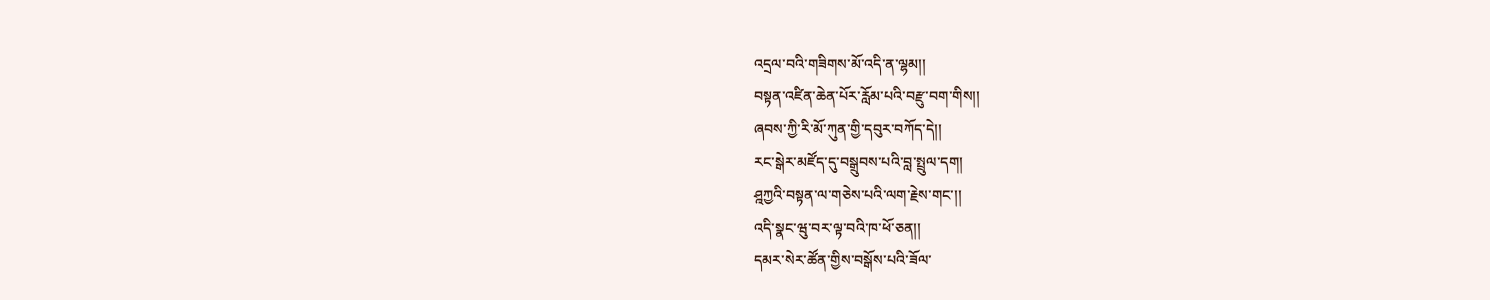འདྲལ་བའི་གཟིགས་མོ་འདི་ན་ལྷམ།།
བསྟན་འཛིན་ཆེན་པོར་རློམ་པའི་བརྫུ་བག་གིས།།
ཞབས་ཀྱི་རི་མོ་ཀུན་གྱི་དབུར་བཀོད་དེ།།
རང་སྒེར་མཛོད་དུ་བསྒྲུབས་པའི་བླ་སྤྲུལ་དག།
ཤྰཀྱའི་བསྟན་ལ་གཅེས་པའི་ལག་རྗེས་གང་།།
འདི་སྣང་ཝུ་བར་ལྟ་བའི་ཁ་ཕོ་ཅན།།
དམར་སེར་ཚོན་གྱིས་བསྒོས་པའི་ཟོལ་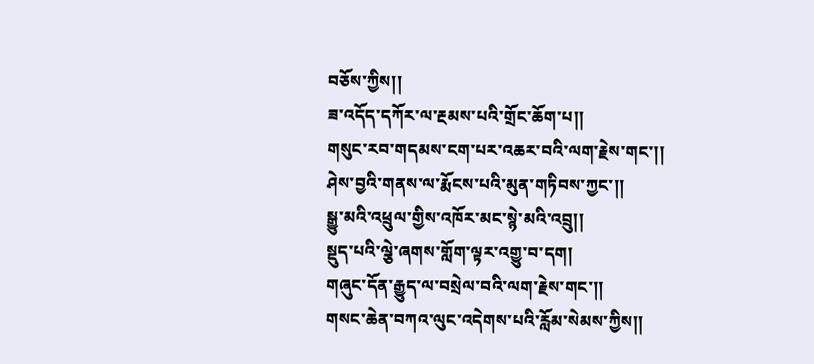བཅོས་ཀྱིས།།
ཟ་འདོད་དཀོར་ལ་རྔམས་པའི་གྲོང་ཆོག་པ།།
གསུང་རབ་གདམས་ངག་པར་འཆར་བའི་ལག་རྗེས་གང་།།
ཤེས་བྱའི་གནས་ལ་རྨོངས་པའི་མུན་གཏིབས་ཀྱང་།།
སྒྱུ་མའི་འཕྲུལ་གྱིས་འཁོར་མང་སྙེ་མའི་འབྲུ།།
སྡུད་པའི་ལྕེ་ཞགས་གློག་ལྟར་འགྱུ་བ་དག།
གཞུང་དོན་རྒྱུད་ལ་བསྲེལ་བའི་ལག་རྗེས་གང་།།
གསང་ཆེན་བཀའ་ལུང་འདེགས་པའི་རློམ་སེམས་ཀྱིས།།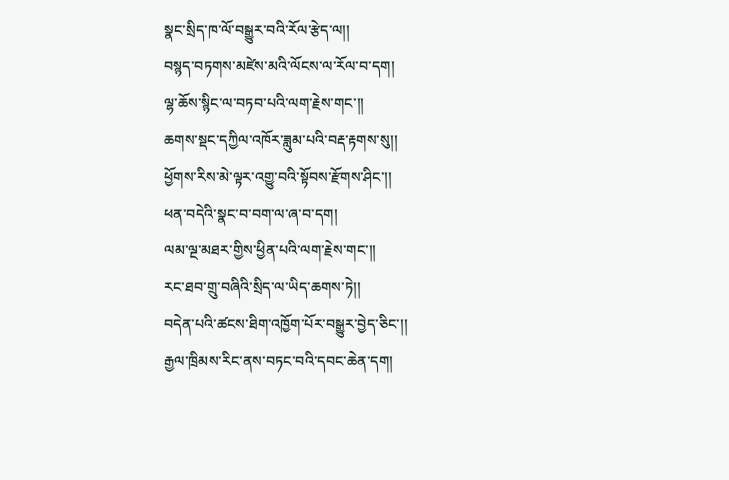སྣང་སྲིད་ཁ་ལོ་བསྒྱུར་བའི་རོལ་རྩེད་ལ།།
བསྙད་བཏགས་མཛེས་མའི་ལོངས་ལ་རོལ་བ་དག།
ལྷ་ཆོས་སྙིང་ལ་བཏབ་པའི་ལག་རྗེས་གང་།།
ཆགས་སྡང་དཀྱིལ་འཁོར་ཟླུམ་པའི་བརྡ་རྟགས་སུ།།
ཕྱོགས་རིས་མེ་ལྟར་འགྱུ་བའི་སྟོབས་རྫོགས་ཤིང་།།
ཕན་བདེའི་སྣང་བ་བག་ལ་ཞ་བ་དག།
ལམ་ལྔ་མཐར་གྱིས་ཕྱིན་པའི་ལག་རྗེས་གང་།།
རང་ཐབ་གྲུ་བཞིའི་སྲིད་ལ་ཡིད་ཆགས་ཏེ།།
བདེན་པའི་ཚངས་ཐིག་འཁྱོག་པོར་བསྒྱུར་བྱེད་ཅིང་།།
རྒྱལ་ཁྲིམས་རིང་ནས་བཏང་བའི་དབང་ཆེན་དག།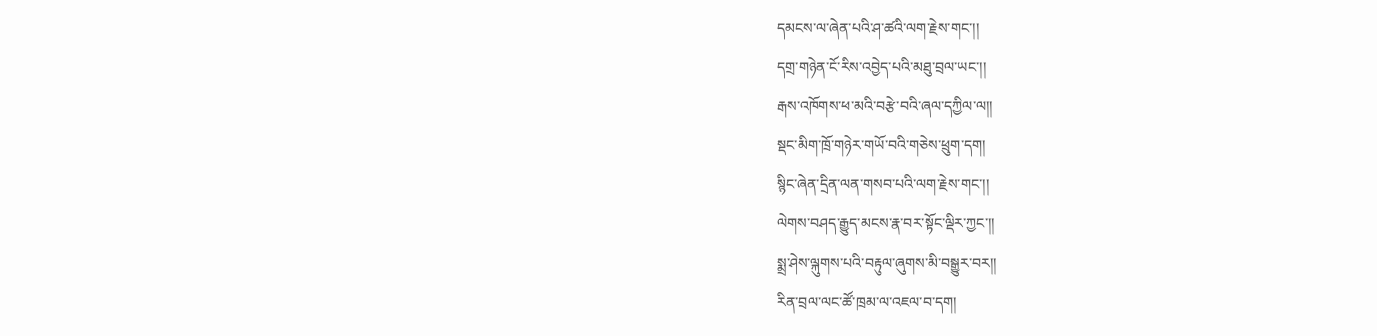དམངས་ལ་ཞེན་པའི་ཤ་ཚའི་ལག་རྗེས་གང་།།
དགྲ་གཉེན་ངོ་རིས་འབྱེད་པའི་མཐུ་བྲལ་ཡང་།།
རྒས་འཁོགས་ཕ་མའི་བརྩེ་བའི་ཞལ་དཀྱིལ་ལ།།
སྡང་མིག་ཁྲོ་གཉེར་གཡོ་བའི་གཅེས་ཕྲུག་དག།
སྙིང་ཞེན་དྲིན་ལན་གསབ་པའི་ལག་རྗེས་གང་།།
ལེགས་བཤད་རྒྱུད་མངས་རྣ་བར་སྟོང་ལྡིར་ཀྱང་།།
སྨྲ་ཤེས་ལྐུགས་པའི་བརྟུལ་ཞུགས་མི་བསྒྱུར་བར།།
རིན་བྲལ་ལང་ཚོ་ཁྲམ་ལ་འཇལ་བ་དག།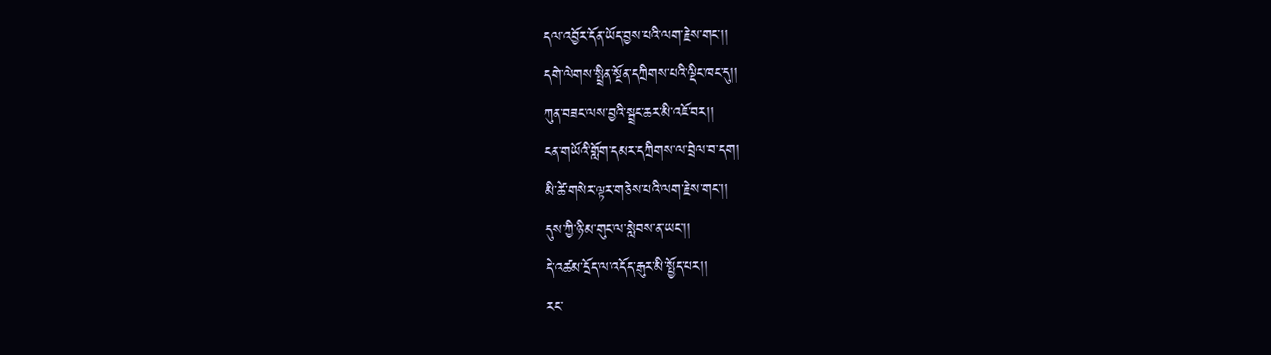དལ་འབྱོར་དོན་ཡོད་བྱས་པའི་ལག་རྗེས་གང་།།
དགེ་ལེགས་སྤྲིན་སྔོན་དཀྲིགས་པའི་ལྡིང་ཁང་དུ།།
ཀུན་བཟང་ལས་བྱའི་སྦྲང་ཆར་མི་འཇོ་བར།།
ངན་གཡོའི་གློག་དམར་དཀྲིགས་ལ་བྲེལ་བ་དག།
མི་ཚེ་གསེར་ལྟར་གཅེས་པའི་ལག་རྗེས་གང་།།
དུས་ཀྱི་ཉི་མ་གུང་ལ་སླེབས་ན་ཡང་།།
དེ་འཚམ་དྲོད་ལ་འདོད་རྒུར་མི་སྤྱོད་པར།།
རང་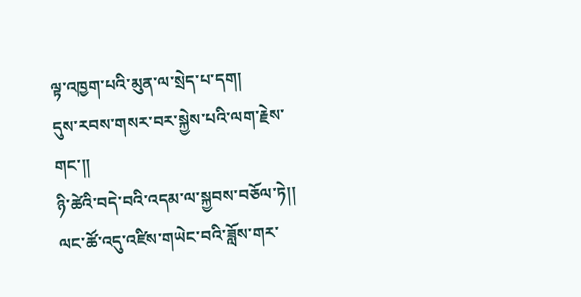ལྟ་འཁྱག་པའི་མུན་ལ་སྲེད་པ་དག།
དུས་རབས་གསར་བར་སྐྱེས་པའི་ལག་རྗེས་གང་།།
ཉི་ཚེའི་བདེ་བའི་འདམ་ལ་སྐྱབས་བཅོལ་ཏེ།།
ལང་ཚོ་འདུ་འཛིས་གཡེང་བའི་ཟློས་གར་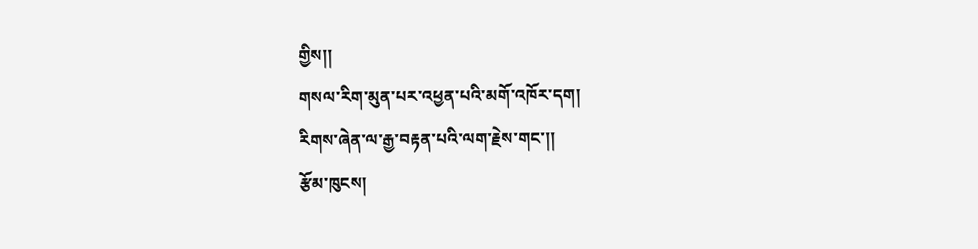གྱིས།།
གསལ་རིག་མུན་པར་འཕྱན་པའི་མགོ་འཁོར་དག།
རིགས་ཞེན་ལ་རྒྱ་བརྟན་པའི་ལག་རྗེས་གང་།།
རྩོམ་ཁུངས།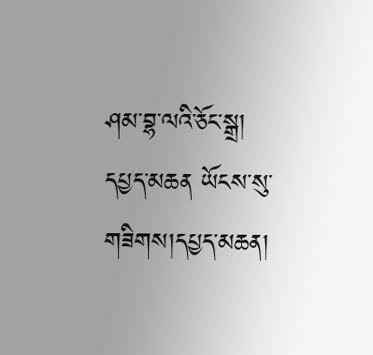ཤམ་བྷ་ལའི་ཅོང་སྒྲ།
དཔྱད་མཆན ཡོངས་སུ་གཟིགས།དཔྱད་མཆན།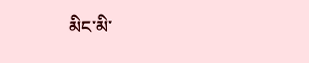མིང་མི་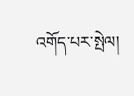འགོད་པར་སྤེལ།